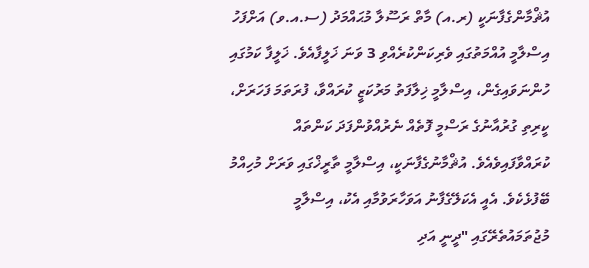އުޘްމާންގެފާނަކީ (ރ.އ) މާތް ރަސޫލާ މުޙައްމަދު (ސ.އ.ވ) އަށްފަހު އިސްލާމީ އުއްމަތުގައި ވެރިކަންކުރެއްވި 3 ވަނަ ޚަލީފާއެވެ. ޚަލީފާ ކަމުގައި ހުންނަވައިގެން، އިސްލާމީ ޚިލާފަތު މަރުކަޒީ ކުރައްވާ، ފުރަތަމަ ފަހަރަށް، ކީރިތި ގުރުއާނުގެ ރަސްމީ ފޮތެއް ނެރުއްވުންފަދަ ކަންތައް ކުރައްވާފައިވެއެވެ. އުޘްމާނުގެފާނަކީ، އިސްލާމީ ތާރީޚްގައި ވަރަށް މުހިއްމު ބޭފުޅެކެވެ. އެއީ އެކަލޭގެފާނު އަވަހާރަވުމާއި އެކު، އިސްލާމީ މުޖުތަމައުތެރޭގައި "ދީނީ އަދި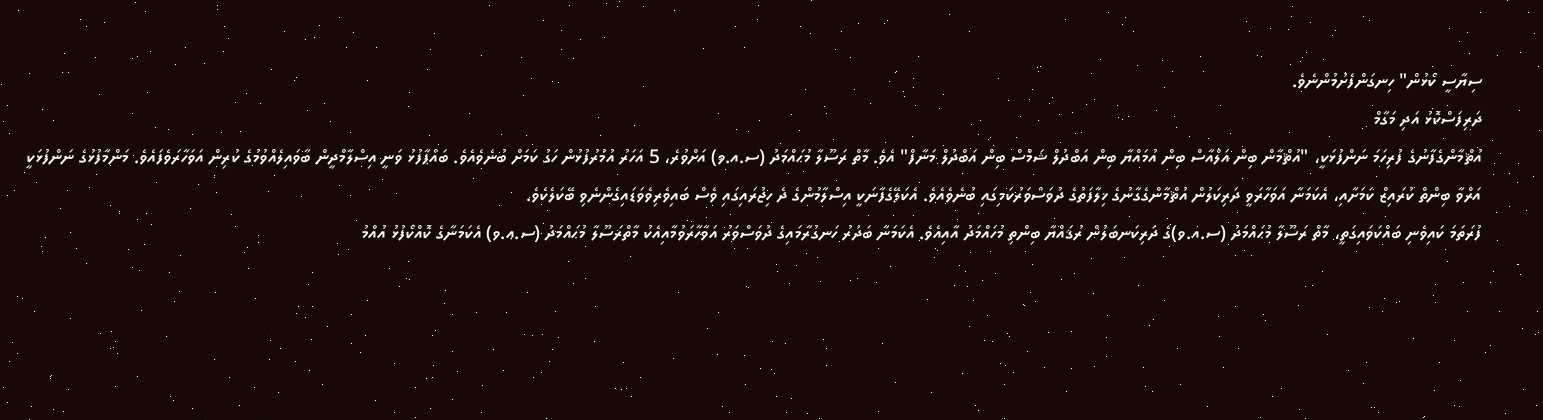ސިޔާސީ ކޯޅުން" ހިނގަންފެށުމުންނެވެ.
ދަރިފަސްކޮޅު އަދި މަގާމް
އުޘްމާންގެފާނުގެ ފުރިހަމަ ނަންފުޅަކީ، "އުޘްމާން ބިން އަލްއާސް ބިން އުމައްޔާ ބިން އަބްދުލް ޝަމްސް ބިން އަބްދުލް މަނާފް" އެވެ. މާތް ރަސޫލާ މުޙައްމަދު (ސ.އ.ވ) އަށްވުރެ، 5 އަހަރު އުމުރުފުޅުން ހަގު ކަމަށް ބުނެވެއެވެ. ބައްޕާފުޅު ވަނީ އިސްލާމްދީން ބާވައިލެއްވުމުގެ ކުރިން އަވަހާރަވެފައެވެ. މަންމާފުޅުގެ ނަންފުޅަކީ އަރްވާ ބިންތް ކުރައިޒް ކަމަށާއި، އެކަމަނާ އަވަހާރަވީ ދަރިކަލުން އުޘްމާންގެގާނުގެ ޚިލާފަތުގެ ދުވަސްވަރުކަމިގައި ބުނެވެއެވެ. އެކަލޭގެފާނަކީ އިސްލާމުންގެ ދެ ހިޖުރައިގައި ވެސް ބައިވެރިވެވަޑައިގެންނެވި ބޭކަލެކެވެ.
ފުރަތަމަ ކައިވެނި ބައްކަވައިގަތީ، މާތް ރަސޫލާ މުޙައްމަދު (ސ.އ.ވ)ގެ ދަރިކަނބަލުން ރުޤައްޔާ ބިންތި މުހައްމަދު އާއިއެވެ. އެކަމަނާ ބަދުރު ހަނގުރާމައިގެ ދުވަސްވަރު އަވާހާރަވުމާއިއެކު މާތްރަސޫލާ މުޙައްމަދު (ސ.ޢ.ވ) އެކަމަނާގެ ކޮއްކޯފުޅު އުއްމު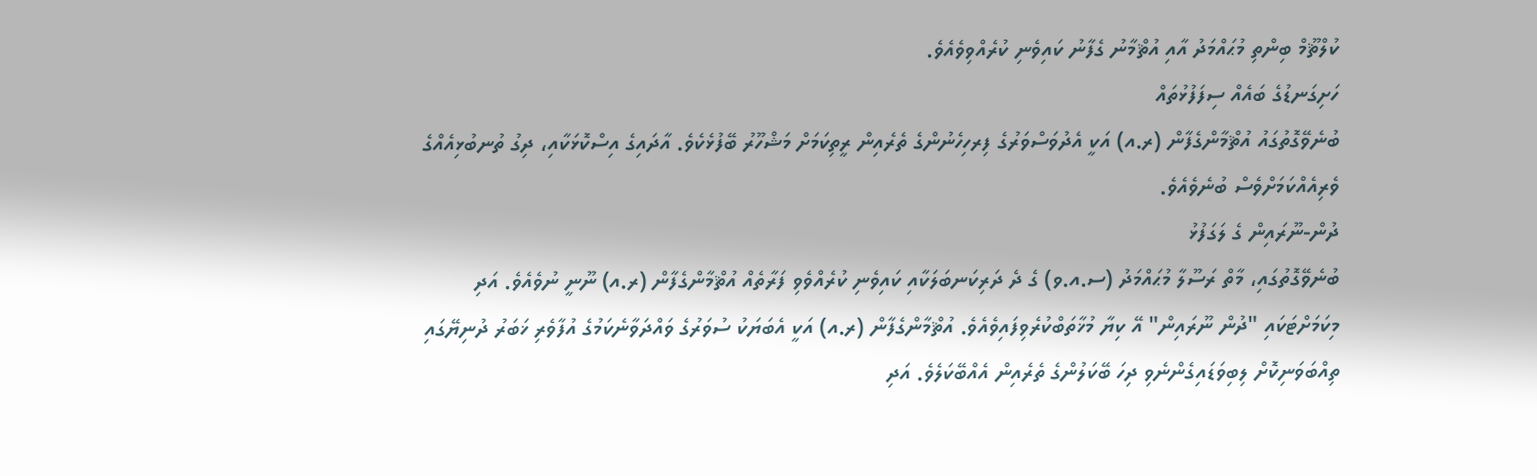ކުލްޘޫމް ބިންތި މުޙައްމަދު އާއި އުޘްމާނު ގެފާނު ކައިވެނި ކުރެއްވިވެއެވެ.
ހަށިގަނޑުގެ ބައެއް ސިފަފުޅުތައް
ބުނެވޭގޮތުގައު އުޘްމާންގެފާން (ރ.އ) އަކީ އެދުވަސްވަރުގެ ފިރހިހެނުންގެ ތެރެއިން ރީތިކަމަށް މަޝްހޫރު ބޭފުޅެކެވެ. އާދައިގެ އިސްކޮޅަކާއި، ދިގު ތުނބުޅިއެއްގެ ވެރިއެއްކަމަށްވެސް ބުނެވެއެވެ.
ދުން-ނޫރައިން ގެ ލަގަފުޅު
ބުނެވޭގޮތުގައި، މާތް ރަސޫލާ މުޙައްމަދު (ސ.އ.ވ) ގެ ދެ ދަރިކަނބަލަކާއި ކައިވެނި ކުރެއްވެވި ފަރާތެއް އުޘްމާންގެފާން (ރ.އ) ނޫނީ ނުވެއެވެ. އަދި މިކަމަށްޓަކައި "ދުން ނޫރައިން" އޭ ކިޔާ މުޚާތަބްކުރެވިފައިވެއެވެ. އުޘްމާންގެފާން (ރ.އ) އަކީ އެބަޔަކު ސުވަރުގެ ވައްދަވާނެކަމުގެ އުފާވެރި ޚަބަރު ދުނިޔޭގައި ތިއްބަވަނިކޮށް ލިބިވަޑައިގެންނެވި ދިހަ ބޭކަލުންގެ ތެރެއިން އެއްބޭކަލެވެ. އަދި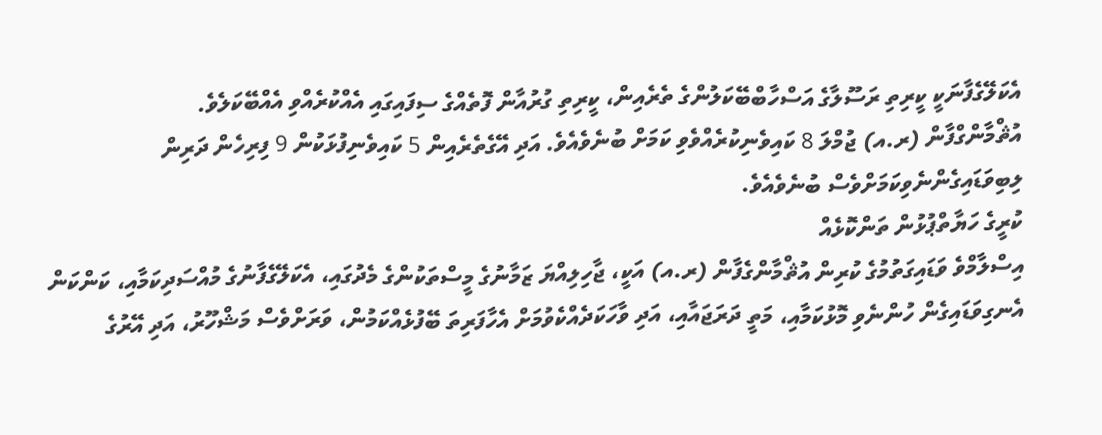އެކަލޭގެފާނަކީ ކީރިތި ރަސޫލާގެ އަސްހާބްބޭކަލުންގެ ތެރެއިން، ކީރިތި ގުރުއާން ފޮތެއްގެ ސިފައިގައި އެއްކުރެއްވި އެއްބޭކަލެވެ.
އުޘްމާންގްފާން (ރ.އ) ޖުމްލަ 8 ކައިވެނިކުރެއްވެވި ކަމަށް ބުނެވެއެވެ. އަދި އޭގެތެރެއިން 5 ކައިވެނިފުޅަކުން 9 ފިރިހެން ދަރިން ލިބިވަޑައިގެންނެވިކަމަށްވެސް ބުނެވެއެވެ.
ކުރީގެ ހަޔާތްޕުޅުން ތަންކޮޅެއް
އިސްލާމްވެ ވަޑައިގަތުމުގެ ކުރިން އުޘްމާންގެފާން (ރ.އ) އަކީ، ޖާހިލިއްޔަ ޒަމާނުގެ މީސްތަކުންގެ މެދުގައި، އެކަލޭގެފާނުގެ މުއްސަދިކަމާއި، ކަންކަން އެނގިވަޑައިގެން ހުންނެވި މޮޅުކަމާއި، މަތީ ދަރަޖައާއި، އަދި ވާހަކަދެއްކެވުމަށް އެހާފަރިތަ ބޭފުޅެއްކަމުން، ވަރަށްވެސް މަޝްހޫރު، އަދި އޭރުގެ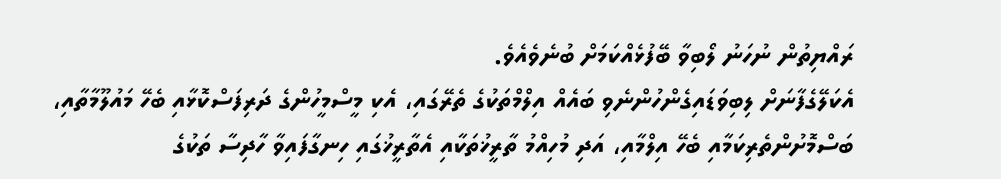ރައްޔިތުން ނުހަނު ލޯބިވާ ބޭފުޅެއްކަމަށް ބުނެވެއެވެ.
އެކަލޭގެފާނަށް ލިބިވަޑައިގެންހުންނެވި ބައެއް އިލްމްތަކުގެ ތެރޭގައި، އެކި މީސްމީހުންގެ ދަރިފަސްކޮޅާއި ބެހޭ މައުލޫމާތާއި، ބަސްމޮށުންތެރިކަމާއި ބެހޭ އިލްމާއި، އަދި މުހިއްމު ތާރީޚުތަކާއި އެތާރީޚުގައި ހިނގާފައިވާ ހާދިސާ ތަކުގެ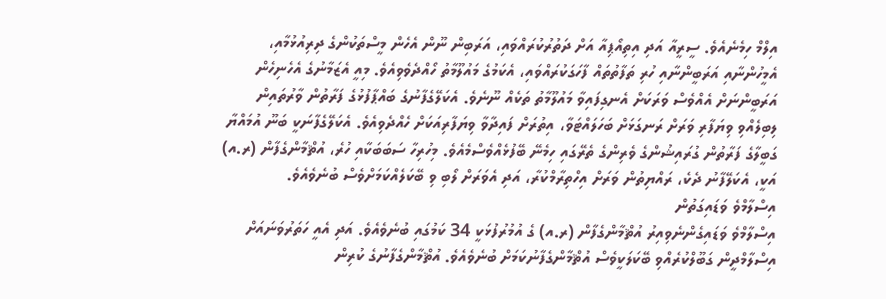އިލްމް ހިމެނެއެވެ. ސީރީއާ އަދި އިތިއޯޕިއާ އަށް ދަތުރުކުރައްވައި، އަރަބިން ނޫން އެހެން މީސްތަކުންގެ ދިރިއުޅުމާއި، އެމީހުންނާއި އަރަބީންނާއި ހުރި ތަފާތުތައް ފާހަގަކުރައްވައި، އެކަމުގެ މައުލޫމާތު ހޯއްދެވެވިއެވެ. މިއީ އެޒަމާނުގެ އެހެނިހެން އަރަބީންނަށް އެއްވެސް ވަރަކަށް އެނގިފައިވާ މައުލޫމާތު ތަކެއް ނޫނެވެ. އެކަލޭގެފާނުގެ ބައްޕާފުޅުގެ ފަރާތުން ވާރުތައިން ލިބިލެއްވި ވިޔަފާރި ވަރަށް ރަނގަޅަށް ބަހަލައްޓަވާ، އިތުރަށް ފައިދާވާ ވިޔަފާރިއަކަށް ހެއްދެވިއެވެ. އެކަލޭގެފާނަކީ ބަނޫ އުމައްޔާ ގަބީލާގެ ފަރާތުން ގުރައިޝުންގެ ވެރިންގެ ތެރޭގައި ހިމެނޭ ބޭފުޅެއްވެސްމެއެވެ. މިހުރިހާ ސަބަބަކާއި ހުރެ، އުޘްމާންގެފާން (ރ.އ) އަކީ، އެކަލޭފާނު ދެކެ، ރައްޔިތުން ވަރަށް އިހްތިރާމްކުރާ، އަދި އެވަރަށް ލޯބި ވި ބޭކަލެއްކަމަށްވެސް ބުނެވެއެވެ.
އިސްލާމްވެ ވަޑައިގަތުން
އިސްލާމްވެ ވަޑައިގެންނެވިއިރު އުޘްމާންގެފާން (ރ.އ) ގެ އުމުރުފުޅަކީ 34 ކަމުގައި ބުނެވެއެވެ. އަދި އެއީ ހަތަރުވަނައަށް އިސްލާމްދީން ގަބޫލްކުރެއްވި ބޭކަލަކީވެސް އުޘްމާންގެފާނުކަމަށް ބުނެވެއެވެ. އުޘްމާންގެފާނުގެ ކުރިން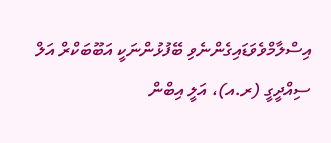އިސްލާމްވެވަޑައިގެންނެވި ބޭފުޅުންނަކީ އަބޫބަކްރް އަލް ސިއްދީގީ (ރ.އ)، އަލީ އިބްން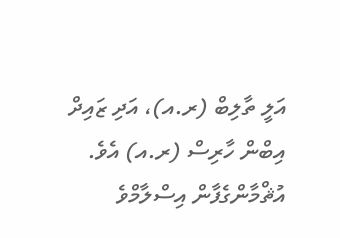އަލީ ތާލިބް (ރ.އ)، އަދި ޒައިދް އިބްން ހާރިސް (ރ.އ) އެވެ. އުޘްމާންގެފާން އިސްލާމްވެ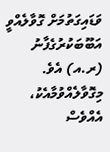ވަޑައިގަތުމަށް ގޮވާލެއްވީ އަބޫބަކުރުގެފާނު (ރ.އ) އެވެ. މިގޮވާލެއްވުމާއެކު، އެއްވެސް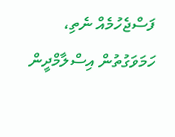ފަސްޖެހުމެއް ނެތި، ހަމަވަގުތުން އިސްލާމްދީން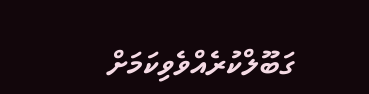ގަބޫލްކުރެއްވެވިކަމަށް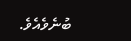ބުނެވެއެވެ.